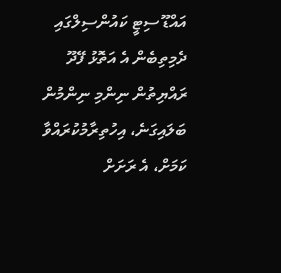އައްޑޫ ސިޓީ ކައުންސިލްގައި ދެމިތިބެން އެ އަތޮޅު ފޭދޫ ރައްޔިތުން ނިންމި ނިންމުން ބަލައިގަނެ، އިހުތިރާމުކުރައްވާ ކަމަށް، އެ ރަށަށް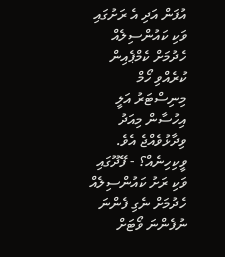އުފަން އަދި އެ ރަށުގައި ވަކި ކައުންސިލެއް ހެދުމަށް ކެމްޕެއިން ކުރެއްވި ހޯމް މިނިސްޓަރު އަލީ އިހުސާން މިއަދު ވިދާޅުވެއްޖެ އެވެ.
ވީކިހިނެއް؟ - ފޭދޫގައި ވަކި ރަށު ކައުންސިލެއް ހެދުމަށް ނެގި ފެންނަ ނުފެންނަ ވޯޓަށް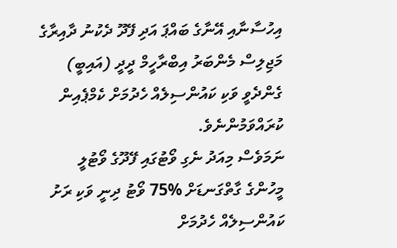އިހުސާނާއި އޭނާގެ ބައްޕަ އަދި ފޭދޫ ދެކުނު ދާއިރާގެ މަޖިލިސް މެންބަރު އިބްރާހީމް ދީދީ (އައިބީ) ގެންދެވީ ވަކި ކައުންސިލެއް ހެދުމަށް ކެމްޕެއިން ކުރައްވަމުންނެވެ.
ނަމަވެސް މިއަދު ނެގި ވޯޓުގައި ފޭދޫގެ ވޯޓުލީ މީހުންގެ ގާތްގަނޑަށް %75 ވޯޓު ދިނީ ވަކި ރަށު ކައުންސިލެއް ހެދުމަށް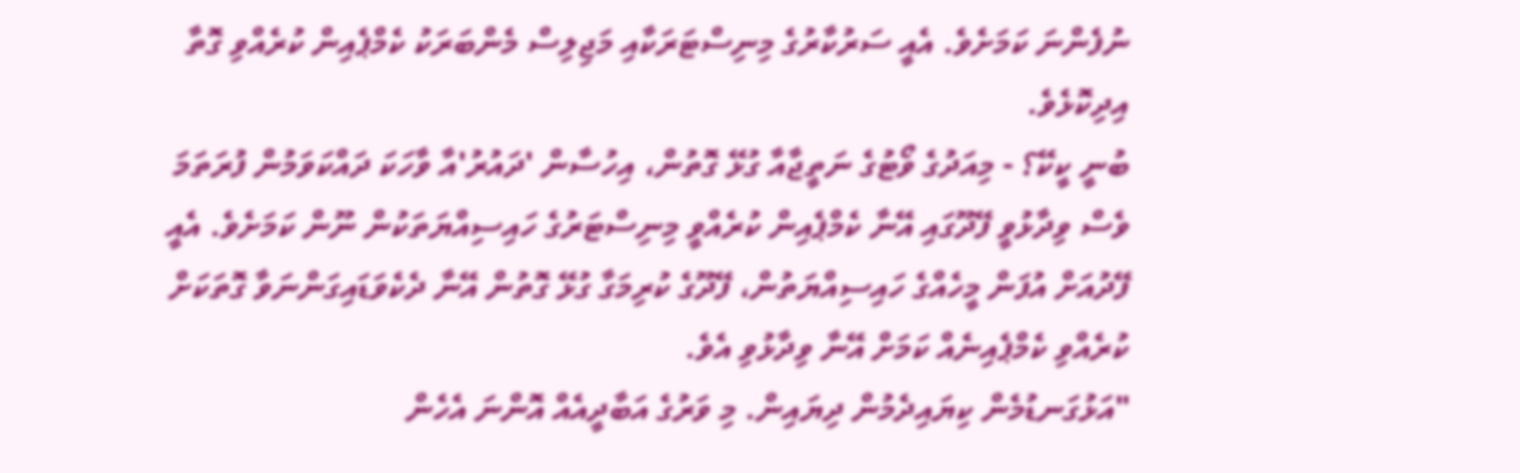ނުފެންނަ ކަމަށެވެ. އެއީ ސަރުކާރުގެ މިނިސްޓަރަކާއި މަޖިލިސް މެންބަރަކު ކެމްޕެއިން ކުރެއްވި ގޮތާ އިދިކޮޅެވެ.
ބުނީ ކީކޭ؟ - މިއަދުގެ ވޯޓުގެ ނަތީޖާއާ ގުޅޭ ގޮތުން، އިހުސާން 'ދައުރު'އާ ވާހަކަ ދައްކަވަމުން ފުރަތަމަ ވެސް ވިދާޅުވީ ފޭދޫގައި އޭނާ ކެމްޕެއިން ކުރެއްވީ މިނިސްޓަރުގެ ހައިސިއްޔަތަކުން ނޫން ކަމަށެވެ. އެއީ ފޭދުއަށް އުފަން މީހެއްގެ ހައިސިއްޔަތުން، ފޭދޫގެ ކުރިމަގާ ގުޅޭ ގޮތުން އޭނާ ދެކެވަޑައިގަންނަވާ ގޮތަކަށް ކުރެއްވި ކެމްޕެއިނެއް ކަމަށް އޭނާ ވިދާޅުވި އެވެ.
"އަޅުގަނޑުމެން ކިޔައިދެމުން ދިޔައިން. މި ވަރުގެ އަބާދީއެއް އޮންނަ އެހެން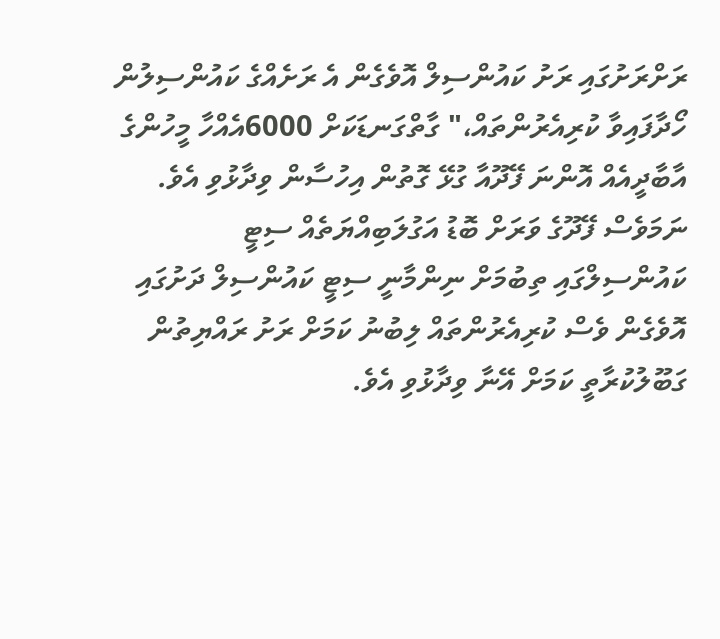ރަށްރަށުގައި ރަށު ކައުންސިލް އޮވެގެން އެ ރަށެއްގެ ކައުންސިލުން ހޯދާފައިވާ ކުރިއެރުންތައް،" ގާތްގަނޑަކަށް 6000އެއްހާ މީހުންގެ އާބާދީއެއް އޮންނަ ފޭދޫއާ ގުޅޭ ގޮތުން އިހުސާން ވިދާޅުވި އެވެ.
ނަމަވެސް ފޭދޫގެ ވަރަށް ބޮޑު އަގުލަބިއްޔަތެއް ސިޓީ ކައުންސިލްގައި ތިބުމަށް ނިންމާނީ ސިޓީ ކައުންސިލް ދަށުގައި އޮވެގެން ވެސް ކުރިއެރުންތައް ލިބުނު ކަމަށް ރަށު ރައްޔިތުން ގަބޫލުކުރާތީ ކަމަށް އޭނާ ވިދާޅުވި އެވެ.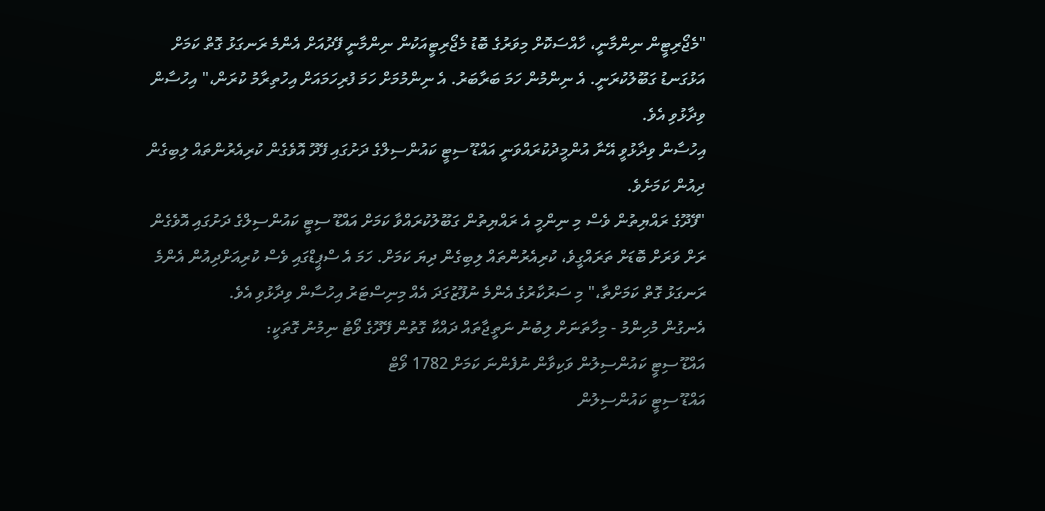"މެޖޯރިޓީން ނިންމާނީ، ހާއްސަކޮށް މިވަރުގެ ބޮޑު މެޖޯރިޓީއަކުން ނިންމާނީ ފޭދުއަށް އެންމެ ރަނގަޅު ގޮތް ކަމަށް އަޅުގަނޑު ގަބޫލުކުރަނީ. އެ ނިންމުން ހަމަ ބަރާބަރު. އެ ނިންމުމަށް ހަމަ ފުރިހަމައަށް އިހުތިރާމު ކުރަން،" އިހުސާން ވިދާޅުވި އެވެ.
އިހުސާން ވިދާޅުވީ އޭނާ އުންމީދުކުރައްވަނީ އައްޑޫ ސިޓީ ކައުންސިލްގެ ދަށުގައި ފޭދޫ އޮވެގެން ކުރިއެރުންތައް ލިބިގެން ދިއުން ކަމަށެވެ.
"ފޭދޫގެ ރައްޔިތުން ވެސް މި ނިންމީ އެ ރައްޔިތުން ގަބޫލުކުރައްވާ ކަމަށް އައްޑޫ ސިޓީ ކައުންސިލްގެ ދަށުގައި އޮވެގެން ރަށް ވަރަށް ބޮޑަށް ތަރައްގީވެ، ކުރިއެރުންތައް ލިބިގެން ދިޔަ ކަމަށް. ހަމަ އެ ސްޕީޑްގައި ވެސް ކުރިއަށްދިއުން އެންމެ ރަނގަޅު ގޮތް ކަމަށްތާ،" މި ސަރުކާރުގެ އެންމެ ނުފޫޒުގަދަ އެއް މިނިސްޓަރު އިހުސާން ވިދާޅުވި އެވެ.
އެނގުން މުހިންމު - މިހާތަނަށް ލިބުނު ނަތީޖާތައް ދައްކާ ގޮތުން ފޭދޫގެ ވޯޓު ނިމުނު ގޮތަކީ:
އައްޑޫ ސިޓީ ކައުންސިލުން ވަކިވާން ނުފެންނަ ކަމަށް 1782 ވޯޓް
އައްޑޫ ސިޓީ ކައުންސިލުން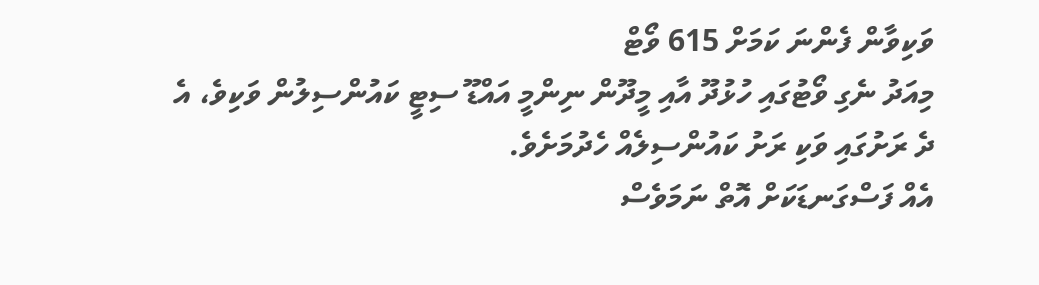ވަކިވާން ފެންނަ ކަމަށް 615 ވޯޓް
މިއަދު ނެގި ވޯޓުގައި ހުޅުދޫ އާއި މީދޫން ނިންމީ އައްޑޫ ސިޓީ ކައުންސިލުން ވަކިވެ، އެ ދެ ރަށުގައި ވަކި ރަށު ކައުންސިލެއް ހެދުމަށެވެ.
އެއް ފަސްގަނޑަކަށް އޮތް ނަމަވެސް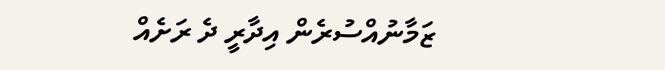ޒަމާނުއްސުރެން އިދާރީ ދެ ރަށެއް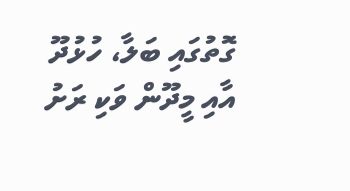ގޮތުގައި ބަލާ، ހުޅުދޫ އާއި މީދޫން ވަކި ރަށު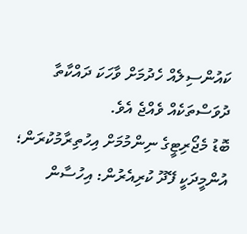ކައުންސިލެއް ހެދުމަށް ވާހަކަ ދައްކާތާ ދުވަސްތަކެއް ވެއްޖެ އެވެ.
ބޮޑު މެޖޯރިޓީގެ ނިންމުމަށް އިހުތިރާމުކުރަން؛ އުންމީދަކީ ފޭދޫ ކުރިއެރުން: އިހުސާން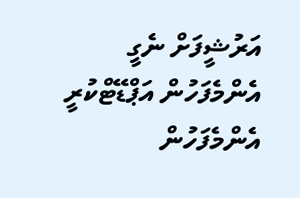އަރުޝީފަށް ނެގީ
އެންމެފަހުން އަޕްޑޭޓްކުރީ
އެންމެފަހުން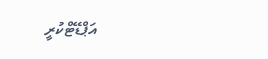އަޕްޑޭޓްކުރީ